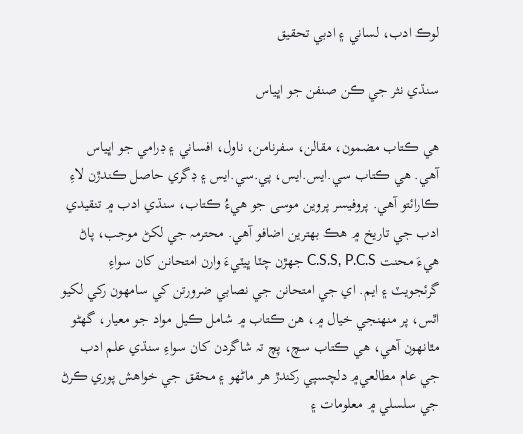لوڪ ادب، لساني ۽ ادبي تحقيق

سنڌي نثر جي ڪن صنفن جو اڀياس

ھي ڪتاب مضمون، مقالن، سفرنامن، ناول، افساني ۽ ڊرامي جو اڀياس آھي. ھي ڪتاب سي.ايس.ايس، پي.سي.ايس ۽ ڊگري حاصل ڪندڙن لاءِ ڪارائتو آھي. پروفيسر پروين موسى جو هيءُ ڪتاب، سنڌي ادب ۾ تنقيدي ادب جي تاريخ ۾ هڪ بهترين اضافو آهي. محترمہ جي لکڻ موجب، پاڻ هيءَ محنت C.S.S, P.C.S جهڙن چٽا ڀيٽيءَ وارن امتحانن کان سواءِ گرئجويٽ ۽ ايم. اي جي امتحانن جي نصابي ضرورتن کي سامھون رکي لکيو اٿس، پر منھنجي خيال ۾، هن ڪتاب ۾ شامل ڪيل مواد جو معيار، گھڻو مٿانھون آهي، هي ڪتاب سچ، پچ تہ شاگردن کان سواءِ سنڌي علم ادب جي عام مطالعي۾ دلچسپي رکندڙ هر ماڻهو ۽ محقق جي خواهش پوري ڪرڻ جي سلسلي ۾ معلومات ۽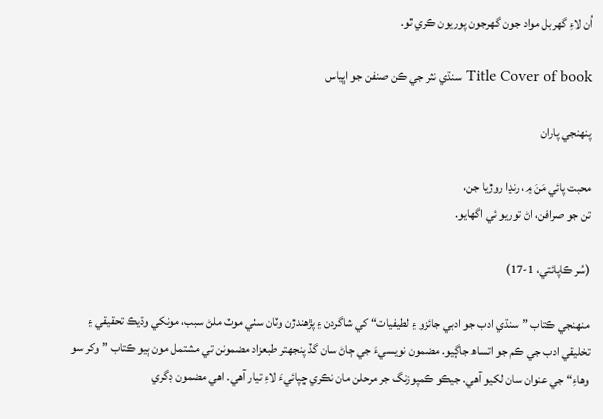اُن لاءِ گھربل مواد جون گهرجون پوريون ڪري ٿو.

Title Cover of book سنڌي نثر جي ڪن صنفن جو اڀياس

پنهنجي پاران

محبت پائي مَنَ ۾، رنڍا روڙيا جن،
تن جو صرافن، اڻ توريو ئي اگھايو.

(سُر ڪاپائتي، 1-17)

منهنجي ڪتاب ”سنڌي ادب جو ادبي جائزو ۽ لطيفيات“ کي شاگردن ۽ پڙهندڙن وٽان سٺي موٽ ملڻ سبب، مونکي وڌيڪ تحقيقي ۽ تخليقي ادب جي ڪم جو اتساھ جاڳيو. مضمون نويسيءَ جي ڄاڻ سان گڏ پنجهتر طبعزاد مضمونن تي مشتمل مون ٻيو ڪتاب ”وکر سو وهاءِ“ جي عنوان سان لکيو آهي. جيڪو ڪمپوزنگ جر مرحلن مان نڪري ڇپائيءَ لاءِ تيار آهي. اهي مضمون ڊگري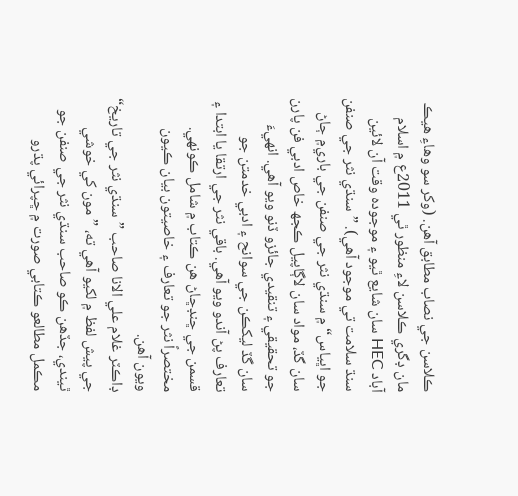ڪلاسن جي نصاب مطابق آهن. (وکر سو وهاءِ هيڪ مان ڊگري ڪلاسن لاءِ منظور ٿي 2011ع ۾ اسلام آباد HEC سان شايع ٿيو ۽ موجوده وقت آن لائين سنڌ سلامت تي موجود آهي). ”سنڌي نثر جي صنفن جو اڀياس“ ۾ سنڌي نثر جي صنفن جي باري۾ ڄاڻ سان گڏ، مواد سان لاڳاپيل ڪجھ خاص ادبي فن پارن جو تحقيقي ۽ تنقيدي جائزو ڏنو ويو آهي. انهيءَ سان گڏ ليکڪن جي سوانح ۽ ادبي خدمتن جو تعارف پڻ آندو ويو آهي. باقي نثر جي ارتقا يا ابتدا ۽ قسمن جي ڇنڊڇاڻ هن ڪتاب ۾ شامل ڪونهي. مختصراً نثر جو تعارف ۽ خاصيتون بيان ڪيون ويون آهن.
ڊاڪٽر غلام علي الانا صاحب ”سنڌي نثر جي تاريخ“ جي پيش لفظ ۾ لکيو آهي ته، ”مون کي خوشي ٿيندي، جڏهن ڪو صاحب سنڌي نثر جي صنفن جو مڪمل مطالعو ڪتابي صورت ۾ ڇپرائي پڌرو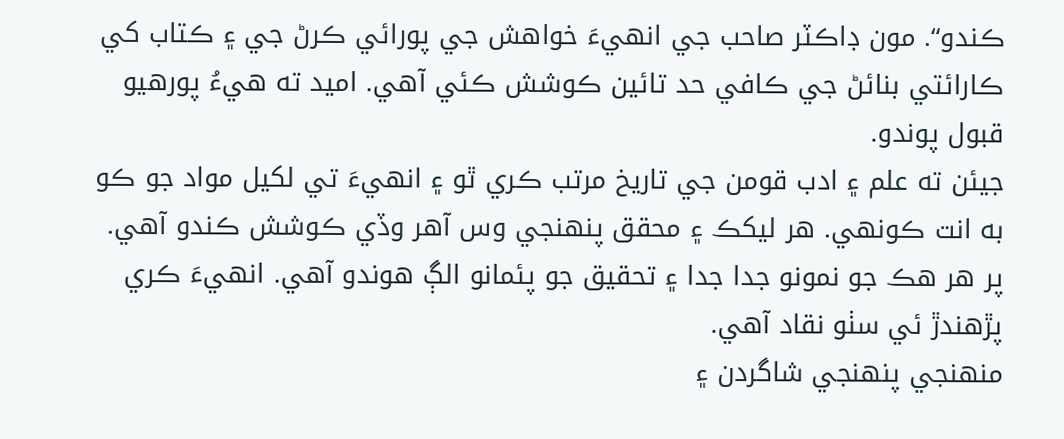ڪندو“. مون ڊاڪٽر صاحب جي انهيءَ خواهش جي پورائي ڪرڻ جي ۽ ڪتاب کي ڪارائتي بنائڻ جي ڪافي حد تائين ڪوشش ڪئي آهي. اميد ته هيءُ پورهيو قبول پوندو.
جيئن ته علم ۽ ادب قومن جي تاريخ مرتب ڪري ٿو ۽ انهيءَ تي لکيل مواد جو ڪو به انت ڪونهي. هر ليکڪ ۽ محقق پنهنجي وس آهر وڏي ڪوشش ڪندو آهي. پر هر هڪ جو نمونو جدا جدا ۽ تحقيق جو پئمانو الڳ هوندو آهي. انهيءَ ڪري پڙهندڙ ئي سٺو نقاد آهي.
منهنجي پنهنجي شاگردن ۽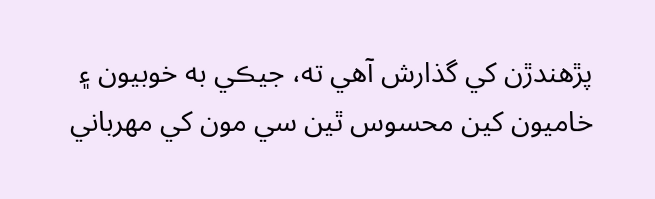پڙهندڙن کي گذارش آهي ته، جيڪي به خوبيون ۽ خاميون کين محسوس ٿين سي مون کي مهرباني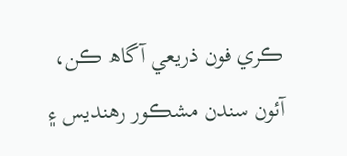ڪري فون ذريعي آگاھ ڪن، آئون سندن مشڪور رهنديس ۽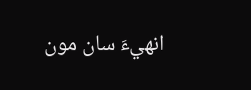انهيءَ سان مون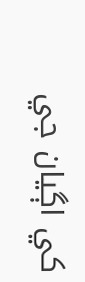کي اڳيان جي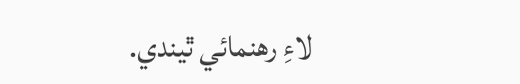لاءِ رهنمائي ٿيندي.